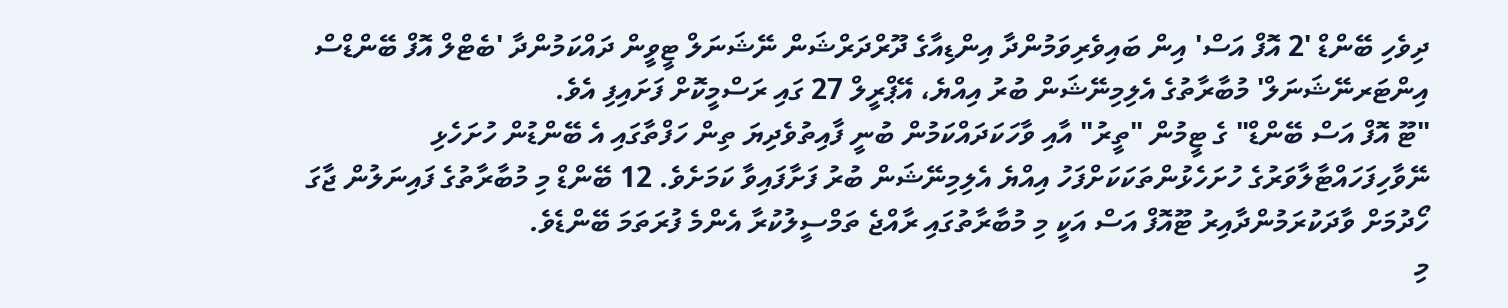ދިވެހި ބޭންޑް '2 އޮފް އަސް' އިން ބައިވެރިވަމުންދާ އިންޑިއާގެ ދޫރްދަރްޝަން ނޭޝަނަލް ޓީވީން ދައްކަމުންދާ 'ބެޓްލް އޮފް ބޭންޑްސް އިންޓަރނޭޝަނަލް' މުބާރާތުގެ އެލިމިނޭޝަން ބުރު އިއްޔެ، އޭޕްރީލް 27 ގައި ރަސްމީކޮށް ފަށައިފި އެވެ.
"ޓޫ އޮފް އަސް ބޭންޑް" ގެ ޓީމުން "ތީރު" އާއި ވާހަކަދައްކަމުން ބުނީ ފާއިތުވެދިޔަ ތިން ހަފްތާގައި އެ ބޭންޑުން ހުށަހެޅި ނޭވާހިފަހައްޓާލާވަރުގެ ހުށަހެޅުންތަކަކަށްފަހު އިއްޔެ އެލިމިނޭޝަން ބުރު ފަށާފައިވާ ކަމަށެވެ. 12 ބޭންޑް މި މުބާރާތުގެ ފައިނަލުން ޖާގަ ހޯދުމަށް ވާދަކުރަމުންދާއިރު ޓޫއޮފް އަސް އަކީ މި މުބާރާތުގައި ރާއްޖެ ތަމްސީލުކުރާ އެންމެ ފުރަތަމަ ބޭންޑެވެ.
މި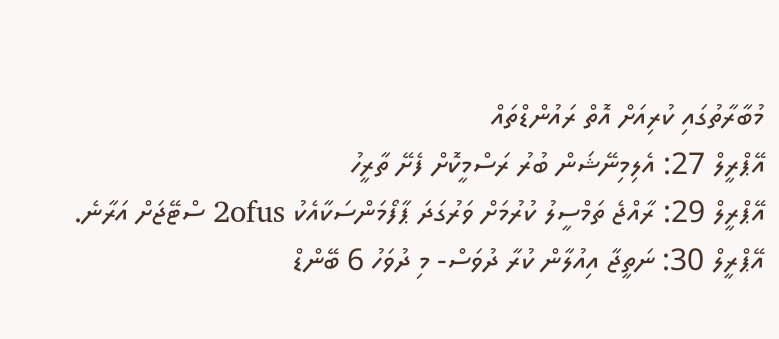މުބާރާތުގައި ކުރިއަށް އޮތް ރައުންޑްތައް
އޭޕްރީލް 27: އެލިމިނޭޝަން ބުރު ރަސްމީކޮށް ފެށޭ ތާރީހު
އޭޕްރީލް 29: ރާއްޖެ ތަމްސީލު ކުރުމަށް ވަރުގަދަ ޕާފޯމަންސަކާއެކު 2ofus ސްޓޭޖަށް އަރާނެ.
އޭޕްރީލް 30: ނަތީޖާ އިއުލާން ކުރާ ދުވަސް- މި ދުވަހު 6 ބޭންޑް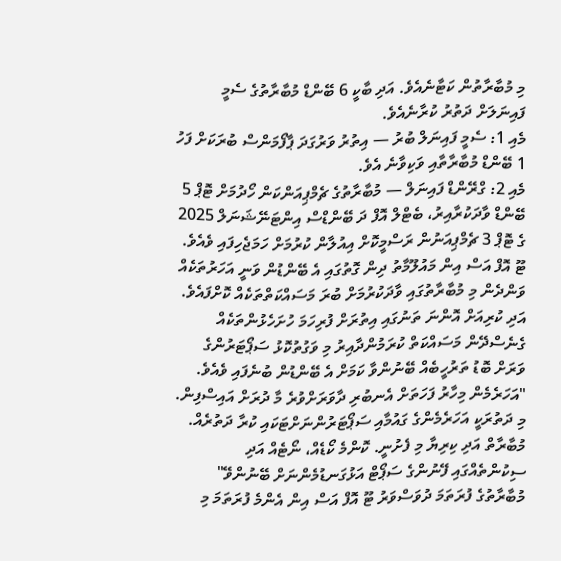މި މުބާރާތުން ކަޓާނެއެވެ. އަދި ބާކީ 6 ބޭންޑް މުބާރާތުގެ ސެމީ ފައިނަލަށް ދަތުރު ކުރާނެއެވެ.
މެއި 1: ސެމީ ފައިނަލް ބުރު — އިތުރު ވަރުގަދަ ޕާފޯމަންސް ބުރަކަށް ފަހު 1 ބޭންޑް މުބާރާތާއި ވަކިވާނެ އެވެ.
މެއި 2: ގްރޭންޑް ފައިނަލް — މުބާރާތުގެ ޗެމްޕިއަންކަން ހޯދުމަށް ޓޮޕް 5 ބޭންޑް ވާދަކުރާއިރު، ބެޓްލް އޮފް ދަ ބޭންޑްސް އިންޓަނޭޝަނަލް 2025 ގެ ޓޮޕް 3 ޗެމްޕިއަނުން ރަސްމީކޮށް އިއުލާން ކުރުމަށް ހަމަޖެހިފައި ވެއެވެ.
ޓޫ އޮފް އަސް އިން މައުލޫމާތު ދިން ގޮތުގައި އެ ބޭންޑުން ވަނީ އަހަރުތަކެއް ވަންދެން މި މުބާރާތުގައި ވާދަކުރުމަށް ބުރަ މަސައްކަތްތަކެއް ކޮށްފައެވެ. އަދި ކުރިއަށް އޮންނަ ތަނުގައި އިތުރަށް ފުރިހަމަ ހުށަހެޅުންތަކެއް ގެނެސްދޭން މަސައްކަތް ކުރަމުންދާއިރު މި ވަގުތުކޮޅު ސަޕޯޓަރުންގެ ވަރަށް ބޮޑު ތަރުހީބެއް ބޭނުންވާ ކަމަށް އެ ބޭންޑުން ބުނެފައި ވެއެވެ.
"އަހަރެމެން މިހާރު ފަހަތަށް އެނބުރި ދާވަރަށްވުރެ މާ ދުރަށް އައިސްފިން. މި ދަތުރަކީ އަހަރެމެންގެ ގައުމާއި ސަޕޯޓަރުންނަށްޓަކައި ކުރާ ދަތުރެއް. މުބާރާތް އަދި ކިރިޔާ މި ފެށުނީ. ކޮންމެ ކޯޑެއް، ނޯޓެއް އަދި ސިކުންތެއްގައި ފޭނުންގެ ސަޕޯޓް އަޅުގަނޑުމެންނަށް ބޭނުންވޭ"
މުބާރާތުގެ ފުރަތަމަ ދުވަސްވަރު ޓޫ އޮފް އަސް އިން އެންމެ ފުރަތަމަ މި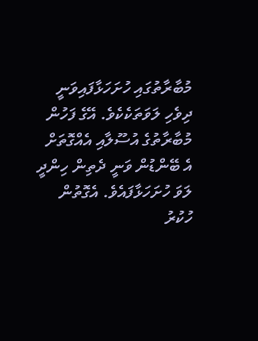މުބާރާތުގައި ހުށަހަޅާފައިވަނީ ދިވެހި ލަވަތަކެކެވެ. އޭގެ ފަހުން މުބާރާތުގެ އުސޫލާއި އެއްގޮތަށް އެ ބޭންޑުން ވަނީ ދެތިން ހިންދީ ލަވަ ހުށަހަޅާފައެވެ. އެގޮތުން ހުކުރު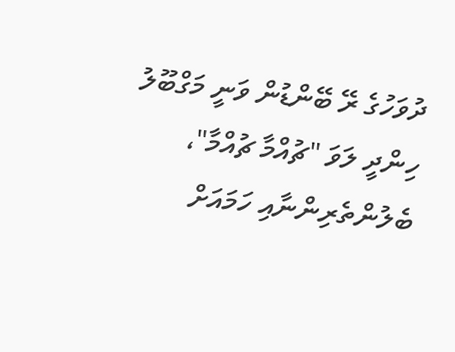ދުވަހުގެ ރޭ ބޭންޑުން ވަނީ މަގްބޫލު ހިންދީ ލަވަ "ޗުއްމާ ޗުއްމާ"، ބެލުންތެރިންނާއި ހަމައަށް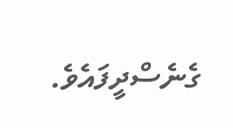ގެނެސްދީފައެވެ.